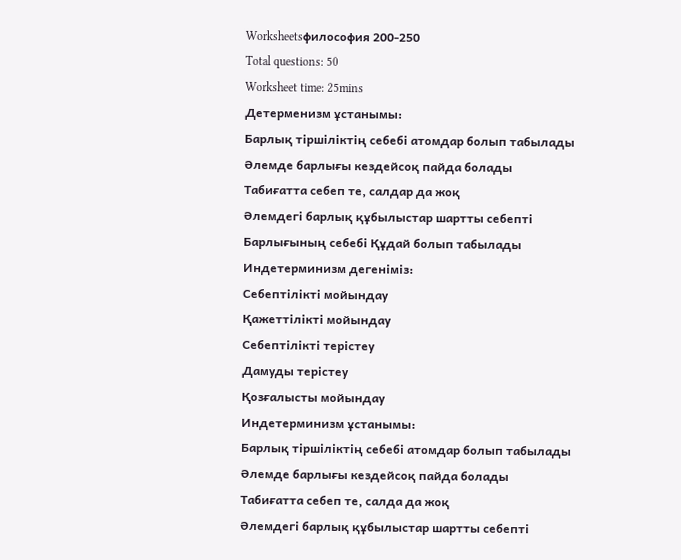Worksheetsфилософия 200-250
Total questions: 50
Worksheet time: 25mins
Детерменизм ұстанымы:
Барлық тіршіліктің себебі атомдар болып табылады
Әлемде барлығы кездейсоқ пайда болады
Табиғатта себеп те, салдар да жоқ
Әлемдегі барлық құбылыстар шартты себепті
Барлығының себебі Құдай болып табылады
Индетерминизм дегеніміз:
Себептілікті мойындау
Қажеттілікті мойындау
Себептілікті терістеу
Дамуды терістеу
Қозғалысты мойындау
Индетерминизм ұстанымы:
Барлық тіршіліктің себебі атомдар болып табылады
Әлемде барлығы кездейсоқ пайда болады
Табиғатта себеп те, салда да жоқ
Әлемдегі барлық құбылыстар шартты себепті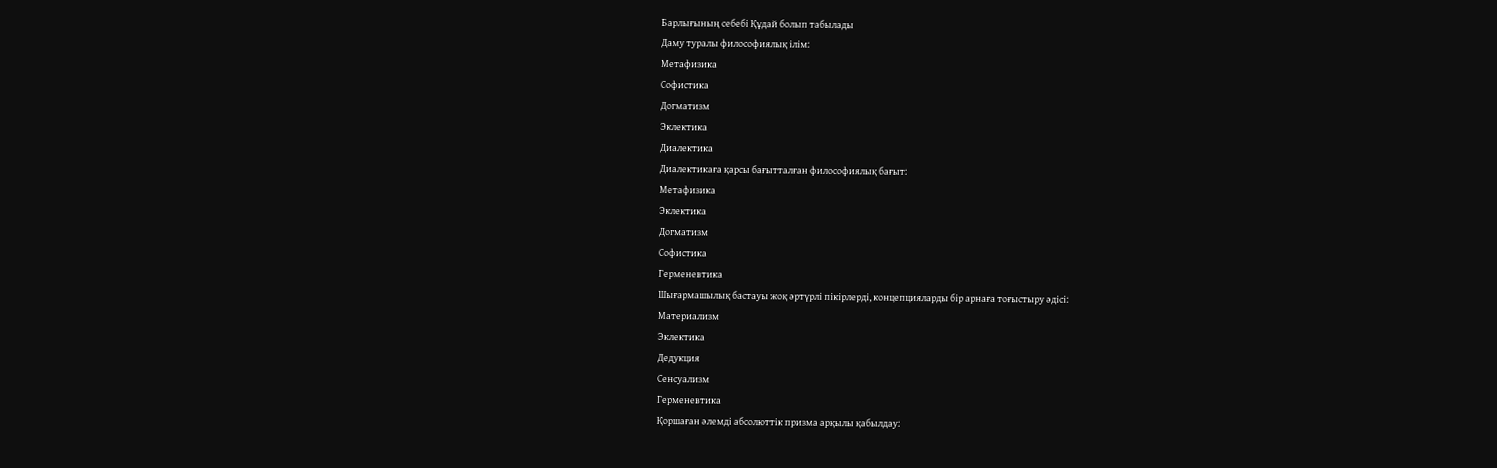Барлығының себебі Құдай болып табылады
Даму туралы философиялық ілім:
Метафизика
Софистика
Догматизм
Эклектика
Диалектика
Диалектикаға қарсы бағытталған философиялық бағыт:
Метафизика
Эклектика
Догматизм
Софистика
Герменевтика
Шығармашылық бастауы жоқ әртүрлі пікірлерді, концепцияларды бір арнаға тоғыстыру әдісі:
Материализм
Эклектика
Дедукция
Сенсуализм
Герменевтика
Қоршаған әлемді абсолюттік призма арқылы қабылдау: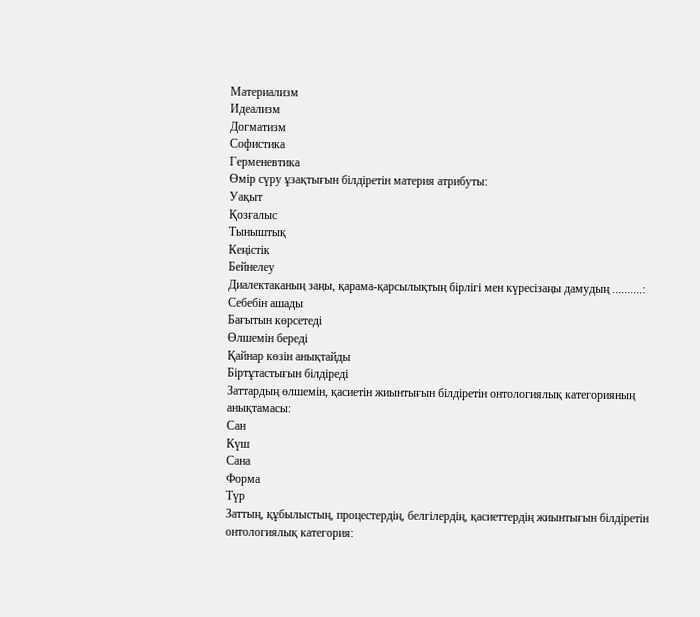Материализм
Идеализм
Догматизм
Софистика
Герменевтика
Өмір сүру ұзақтығын білдіретін материя атрибуты:
Уақыт
Қозғалыс
Тыныштық
Кеңістік
Бейнелеу
Диалектаканың заңы, қарама-қарсылықтың бірлігі мен күресізаңы дамудың ..........:
Себебін ашады
Бағытын көрсетеді
Өлшемін береді
Қайнар көзін анықтайды
Біртұтастығын білдіреді
Заттардың өлшемін, қасиетін жиынтығын білдіретін онтологиялық категорияның анықтамасы:
Сан
Күш
Сана
Форма
Түр
Заттың, құбылыстың, процестердің, белгілердің, қасиеттердің жиынтығын білдіретін онтологиялық категория: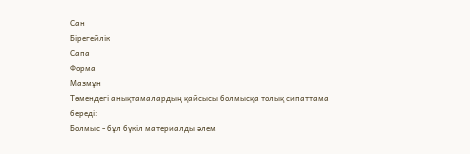Сан
Бірегейлік
Сапа
Форма
Мазмұн
Төмендегі анықтамалардың қайсысы болмысқа толық сипаттама береді:
Болмыс - бұл бүкіл материалды әлем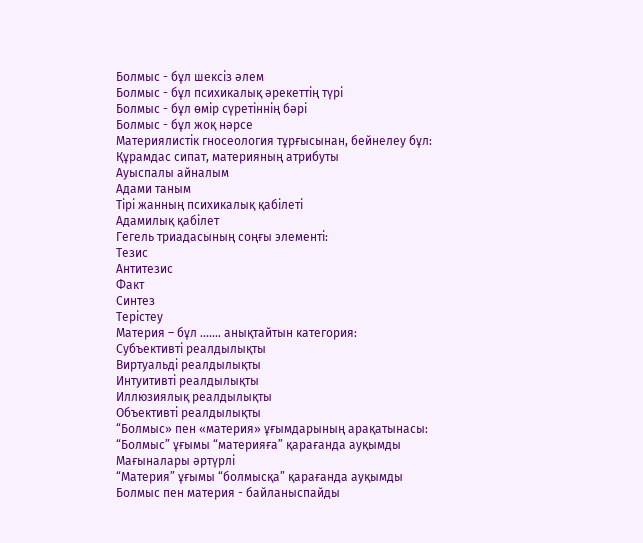Болмыс - бұл шексіз әлем
Болмыс - бұл психикалық әрекеттің түрі
Болмыс - бұл өмір сүретіннің бәрі
Болмыс - бұл жоқ нәрсе
Материялистік гносеология тұрғысынан, бейнелеу бұл:
Құрамдас сипат, материяның атрибуты
Ауыспалы айналым
Адами таным
Тірі жанның психикалық қабілеті
Адамилық қабілет
Гегель триадасының соңғы элементі:
Тезис
Антитезис
Факт
Синтез
Терістеу
Материя – бұл ....... анықтайтын категория:
Субъективті реалдылықты
Виртуальді реалдылықты
Интуитивті реалдылықты
Иллюзиялық реалдылықты
Объективті реалдылықты
“Болмыс» пен «материя» ұғымдарының арақатынасы:
“Болмыс” ұғымы “материяға” қарағанда ауқымды
Мағыналары әртүрлі
“Материя” ұғымы “болмысқа” қарағанда ауқымды
Болмыс пен материя - байланыспайды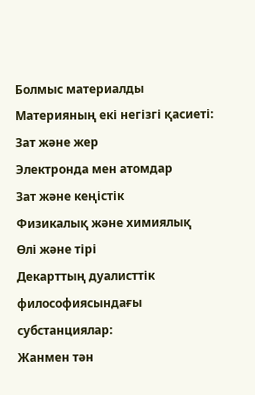Болмыс материалды
Материяның екі негізгі қасиеті:
Зат және жер
Электронда мен атомдар
Зат және кеңістік
Физикалық және химиялық
Өлі және тірі
Декарттың дуалисттік философиясындағы субстанциялар:
Жанмен тән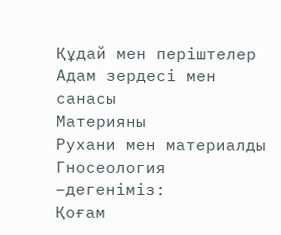Құдай мен періштелер
Адам зердесі мен санасы
Материяны
Рухани мен материалды
Гносеология –дегеніміз:
Қоғам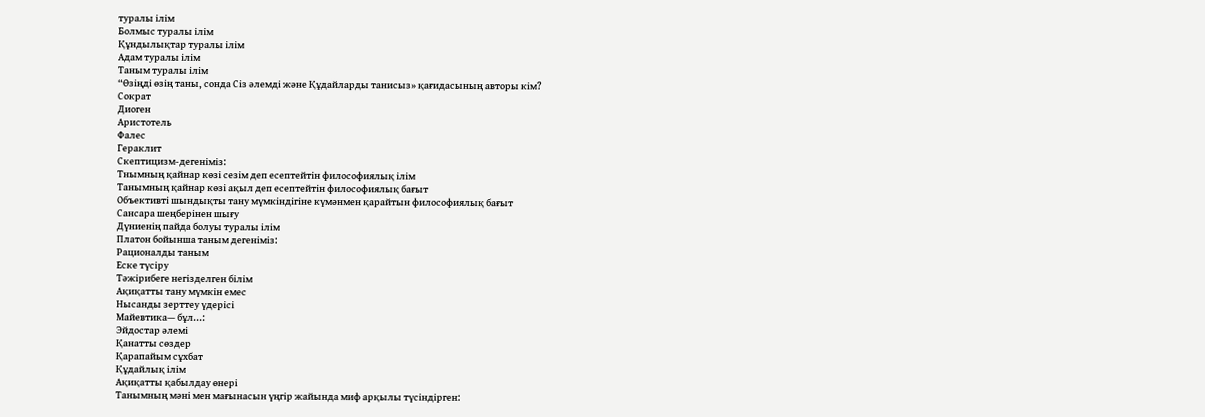туралы ілім
Болмыс туралы ілім
Құндылықтар туралы ілім
Адам туралы ілім
Таным туралы ілім
“Өзіңді өзің таны, сонда Сіз әлемді және Құдайларды танисыз» қағидасының авторы кім?
Сократ
Диоген
Аристотель
Фалес
Гераклит
Скептицизм-дегеніміз:
Тнымның қайнар көзі сезім деп есептейтін философиялық ілім
Танымның қайнар көзі ақыл деп есептейтін философиялық бағыт
Объективті шындықты тану мүмкіндігіне күмәнмен қарайтын философиялық бағыт
Сансара шеңберінен шығу
Дүниенің пайда болуы туралы ілім
Платон бойынша таным дегеніміз:
Рационалды таным
Еске түсіру
Тәжірибеге негізделген білім
Ақиқатты тану мүмкін емес
Нысанды зерттеу үдерісі
Майевтика— бұл...:
Эйдостар әлемі
Қанатты сөздер
Қарапайым сұхбат
Құдайлық ілім
Ақиқатты қабылдау өнері
Танымның мәні мен мағынасын үңгір жайында миф арқылы түсіндірген: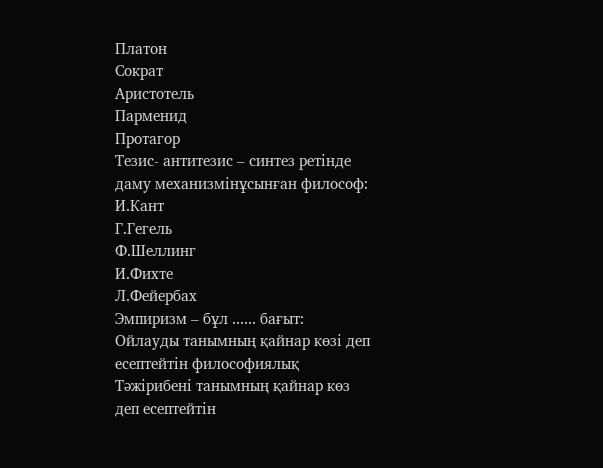Платон
Сократ
Аристотель
Парменид
Протагор
Тезис- антитезис – синтез ретінде даму механизмінұсынған философ:
И.Кант
Г.Гегель
Ф.Шеллинг
И.Фихте
Л.Фейербах
Эмпиризм – бұл ...... бағыт:
Ойлауды танымның қайнар көзі деп есептейтін философиялық
Тәжірибені танымның қайнар көз деп есептейтін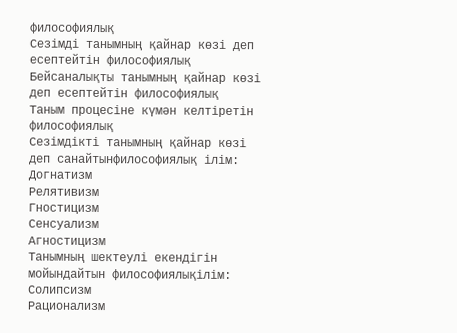философиялық
Сезімді танымның қайнар көзі деп есептейтін философиялық
Бейсаналықты танымның қайнар көзі деп есептейтін философиялық
Таным процесіне күмән келтіретін философиялық
Сезімдікті танымның қайнар көзі деп санайтынфилософиялық ілім:
Догнатизм
Релятивизм
Гностицизм
Сенсуализм
Агностицизм
Танымның шектеулі екендігін мойындайтын философиялықілім:
Солипсизм
Рационализм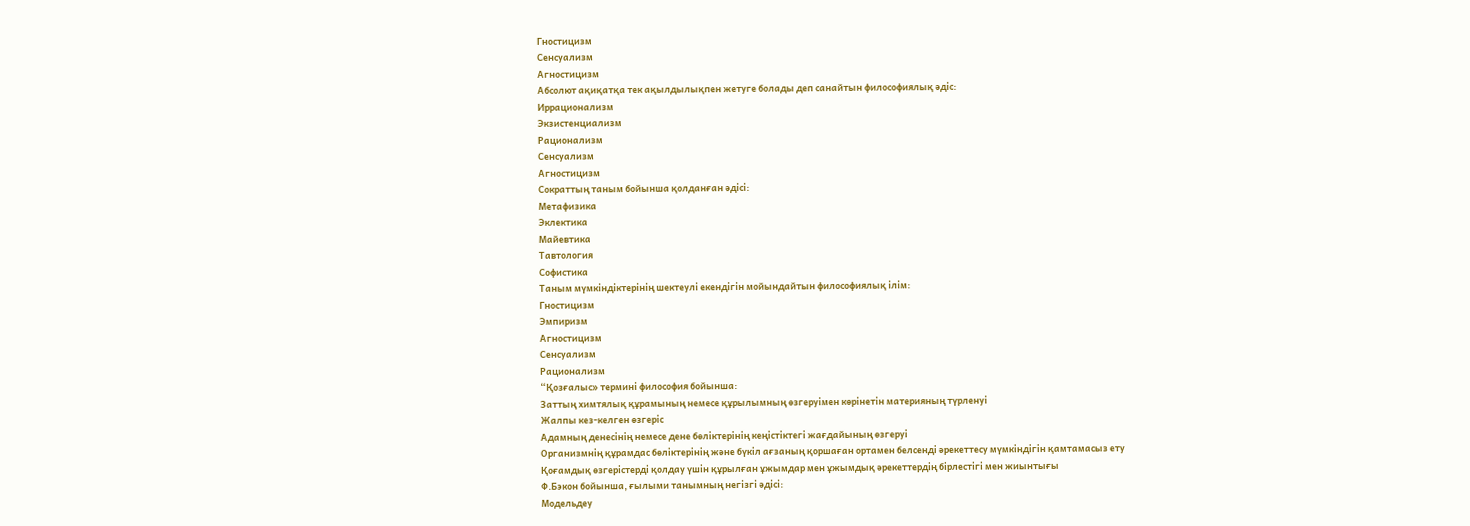Гностицизм
Сенсуализм
Агностицизм
Абсолют ақиқатқа тек ақылдылықпен жетуге болады деп санайтын философиялық әдіс:
Иррационализм
Экзистенциализм
Рационализм
Сенсуализм
Агностицизм
Сократтың таным бойынша қолданған әдісі:
Метафизика
Эклектика
Майевтика
Тавтология
Софистика
Таным мүмкіндіктерінің шектеулі екендігін мойындайтын философиялық ілім:
Гностицизм
Эмпиризм
Агностицизм
Сенсуализм
Рационализм
“Қозғалыс» термині философия бойынша:
Заттың химтялық құрамының немесе құрылымның өзгеруімен көрінетін материяның түрленуі
Жалпы кез-келген өзгеріс
Адамның денесінің немесе дене бөліктерінің кеңістіктегі жағдайының өзгеруі
Организмнің құрамдас бөліктерінің және бүкіл ағзаның қоршаған ортамен белсенді әрекеттесу мүмкіндігін қамтамасыз ету
Қоғамдық өзгерістерді қолдау үшін құрылған ұжымдар мен ұжымдық әрекеттердің бірлестігі мен жиынтығы
Ф.Бэкон бойынша, ғылыми танымның негізгі әдісі:
Модельдеу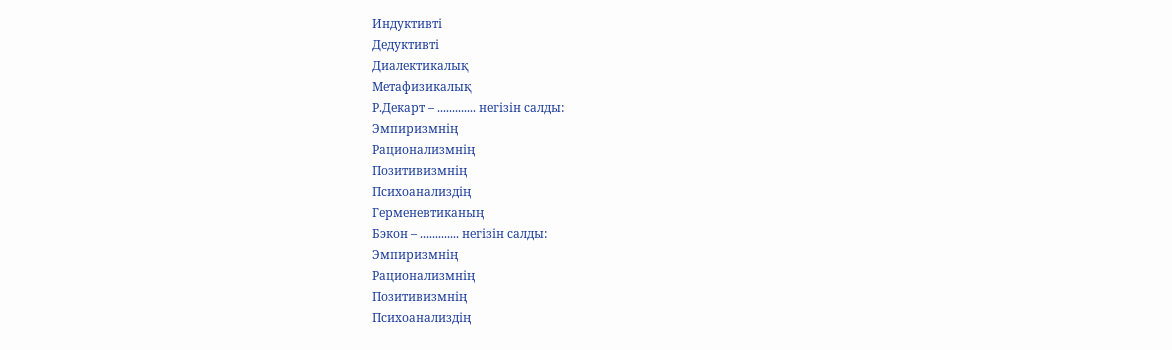Индуктивті
Дедуктивті
Диалектикалық
Метафизикалық
Р.Декарт – ............. негізін салды:
Эмпиризмнің
Рационализмнің
Позитивизмнің
Психоанализдің
Герменевтиканың
Бэкон – ............. негізін салды:
Эмпиризмнің
Рационализмнің
Позитивизмнің
Психоанализдің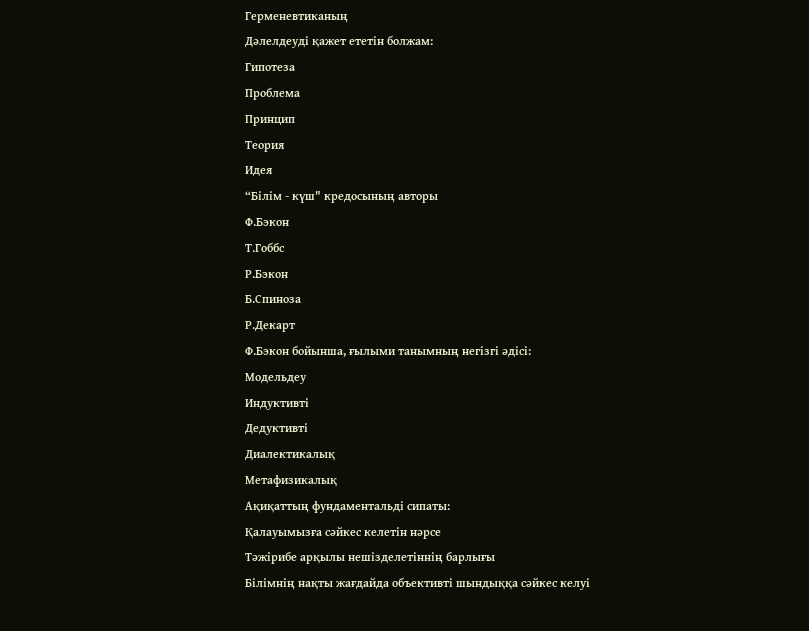Герменевтиканың
Дәлелдеуді қажет ететін болжам:
Гипотеза
Проблема
Принцип
Теория
Идея
“Білім - күш" кредосының авторы
Ф.Бэкон
Т.Гоббс
Р.Бэкон
Б.Спиноза
Р.Декарт
Ф.Бэкон бойынша, ғылыми танымның негізгі әдісі:
Модельдеу
Индуктивті
Дедуктивті
Диалектикалық
Метафизикалық
Ақиқаттың фундаментальді сипаты:
Қалауымызға сәйкес келетін нәрсе
Тәжірибе арқылы нешізделетіннің барлығы
Білімнің нақты жағдайда объективті шындыққа сәйкес келуі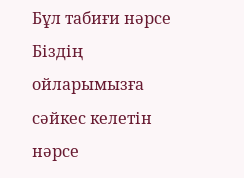Бұл табиғи нәрсе
Біздің ойларымызға сәйкес келетін нәрсе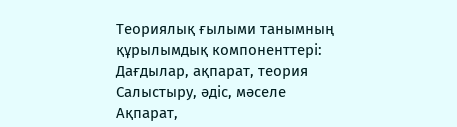Теориялық ғылыми танымның құрылымдық компоненттері:
Дағдылар, ақпарат, теория
Салыстыру, әдіс, мәселе
Ақпарат,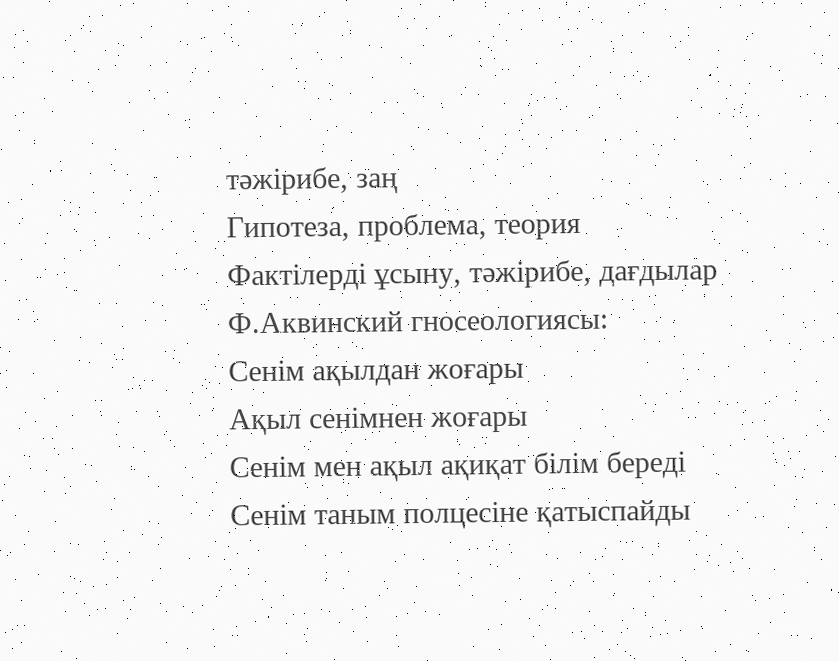тәжірибе, заң
Гипотеза, проблема, теория
Фактілерді ұсыну, тәжірибе, дағдылар
Ф.Аквинский гносеологиясы:
Сенім ақылдан жоғары
Ақыл сенімнен жоғары
Сенім мен ақыл ақиқат білім береді
Сенім таным полцесіне қатыспайды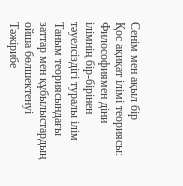Сенім мен ақыл бір
Қос ақиқат ілімі теориясы:
Философиямен діни ілімнің бір-бірінен тәуелсіздігі туралы ілім
Таным теориясындағы заттар мен құбылыстардың ойша бөлшектенуі
Тәжірибе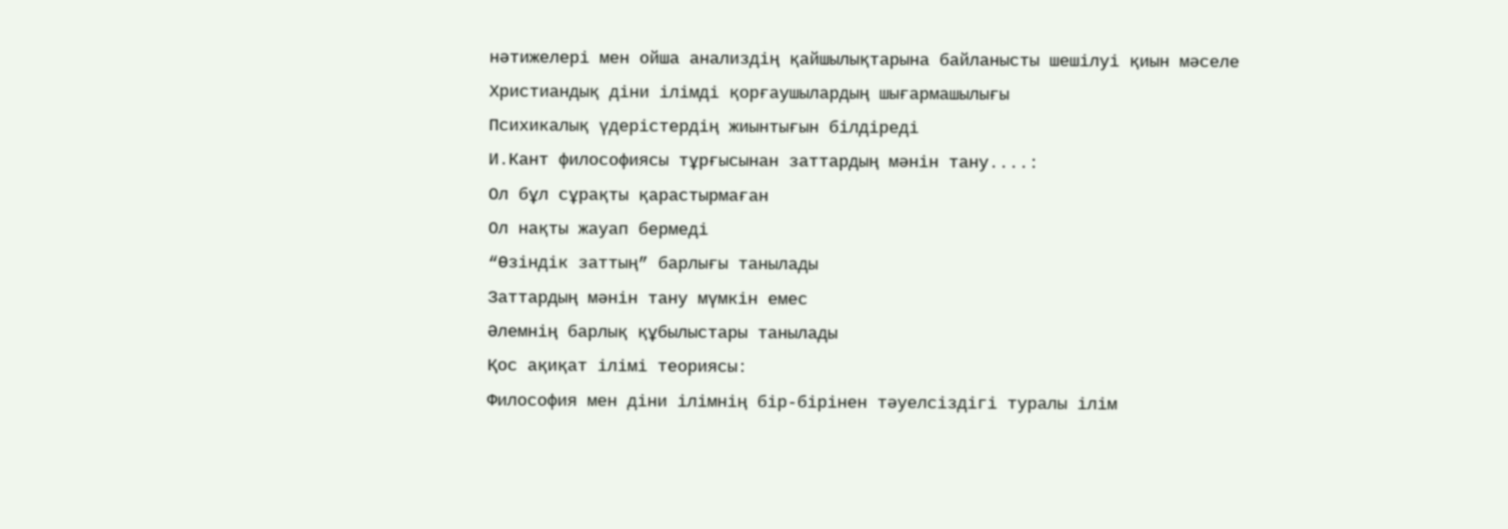нәтижелері мен ойша анализдің қайшылықтарына байланысты шешілуі қиын мәселе
Христиандық діни ілімді қорғаушылардың шығармашылығы
Психикалық үдерістердің жиынтығын білдіреді
И.Кант философиясы тұрғысынан заттардың мәнін тану....:
Ол бұл сұрақты қарастырмаған
Ол нақты жауап бермеді
“Өзіндік заттың” барлығы танылады
Заттардың мәнін тану мүмкін емес
Әлемнің барлық құбылыстары танылады
Қос ақиқат ілімі теориясы:
Философия мен діни ілімнің бір-бірінен тәуелсіздігі туралы ілім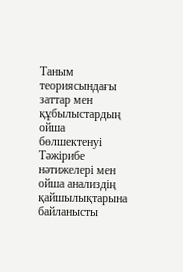Таным теориясындағы заттар мен құбылыстардың ойша бөлшектенуі
Тәжірибе нәтижелері мен ойша анализдің қайшылықтарына байланысты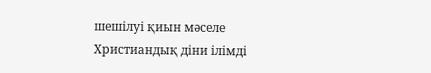шешілуі қиын мәселе
Христиандық діни ілімді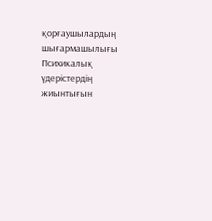қорғаушылардың шығармашылығы
Психикалық үдерістердің жиынтығын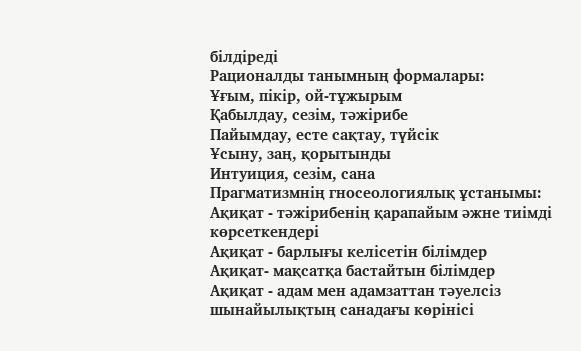білдіреді
Рационалды танымның формалары:
Ұғым, пікір, ой-тұжырым
Қабылдау, сезім, тәжірибе
Пайымдау, есте сақтау, түйсік
Ұсыну, заң, қорытынды
Интуиция, сезім, сана
Прагматизмнің гносеологиялық ұстанымы:
Ақиқат - тәжірибенің қарапайым әжне тиімді көрсеткендері
Ақиқат - барлығы келісетін білімдер
Ақиқат- мақсатқа бастайтын білімдер
Ақиқат - адам мен адамзаттан тәуелсіз шынайылықтың санадағы көрінісі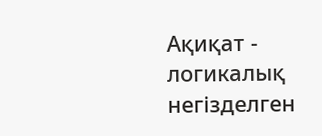Ақиқат - логикалық негізделген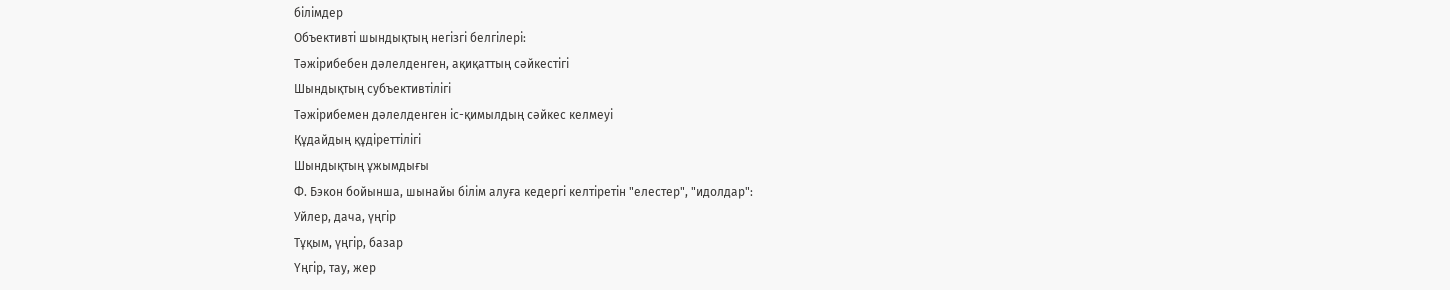білімдер
Объективті шындықтың негізгі белгілері:
Тәжірибебен дәлелденген, ақиқаттың сәйкестігі
Шындықтың субъективтілігі
Тәжірибемен дәлелденген іс-қимылдың сәйкес келмеуі
Құдайдың құдіреттілігі
Шындықтың ұжымдығы
Ф. Бэкон бойынша, шынайы білім алуға кедергі келтіретін "елестер", "идолдар":
Уйлер, дача, үңгір
Тұқым, үңгір, базар
Үңгір, тау, жер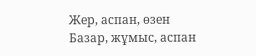Жер, аспан, өзен
Базар, жұмыс, аспан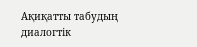Ақиқатты табудың диалогтік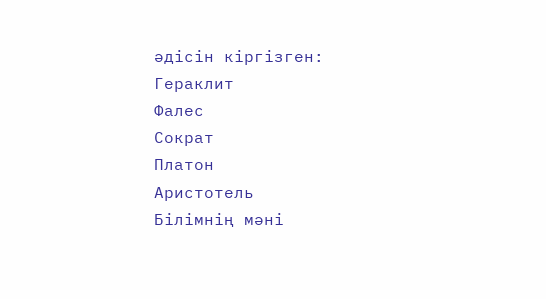әдісін кіргізген:
Гераклит
Фалес
Сократ
Платон
Аристотель
Білімнің мәні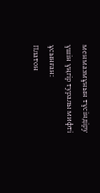менмазмұнын түсіндіру үшін үңгір туралы мифті ұсынған:
Платон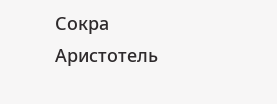Сокра
Аристотель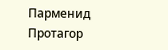Парменид
Протагор